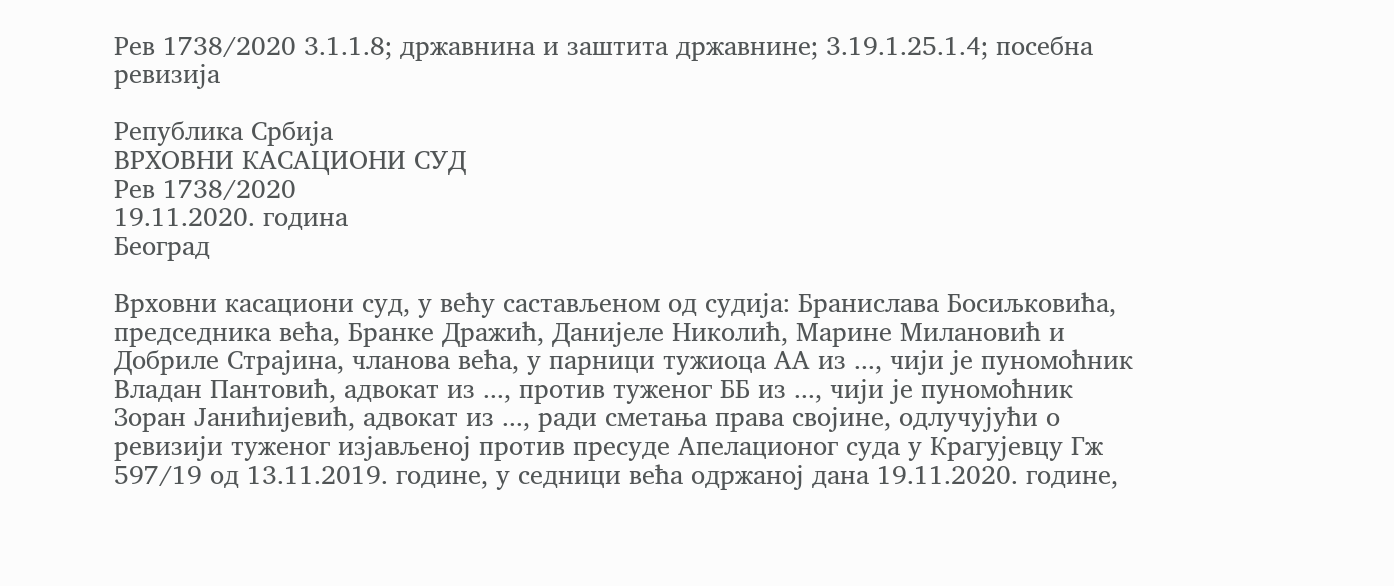Рев 1738/2020 3.1.1.8; државнина и заштита државнине; 3.19.1.25.1.4; посебна ревизија

Република Србија
ВРХОВНИ КАСАЦИОНИ СУД
Рев 1738/2020
19.11.2020. година
Београд

Врховни касациони суд, у већу састављеном од судија: Бранислава Босиљковића, председника већа, Бранке Дражић, Данијеле Николић, Марине Милановић и Добриле Страјина, чланова већа, у парници тужиоца АА из ..., чији је пуномоћник Владан Пантовић, адвокат из ..., против туженог ББ из ..., чији је пуномоћник Зоран Јанићијевић, адвокат из ..., ради сметања права својине, одлучујући о ревизији туженог изјављеној против пресуде Апелационог суда у Крагујевцу Гж 597/19 од 13.11.2019. године, у седници већа одржаној дана 19.11.2020. године,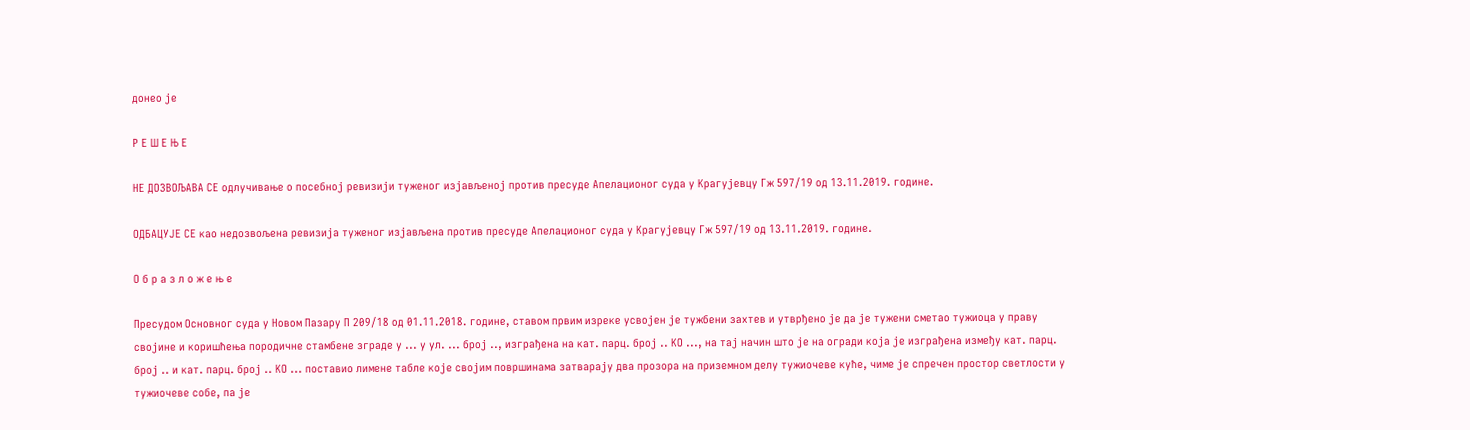донео је

Р Е Ш Е Њ Е

НЕ ДОЗВОЉАВА СЕ одлучивање о посебној ревизији туженог изјављеној против пресуде Апелационог суда у Крагујевцу Гж 597/19 од 13.11.2019. године.

ОДБАЦУЈЕ СЕ као недозвољена ревизија туженог изјављена против пресуде Апелационог суда у Крагујевцу Гж 597/19 од 13.11.2019. године.

О б р а з л о ж е њ е

Пресудом Основног суда у Новом Пазару П 209/18 од 01.11.2018. године, ставом првим изреке усвојен је тужбени захтев и утврђено је да је тужени сметао тужиоца у праву својине и коришћења породичне стамбене зграде у ... у ул. ... број .., изграђена на кат. парц. број .. КО ..., на тај начин што је на огради која је изграђена између кат. парц. број .. и кат. парц. број .. КО ... поставио лимене табле које својим површинама затварају два прозора на приземном делу тужиочеве куће, чиме је спречен простор светлости у тужиочеве собе, па је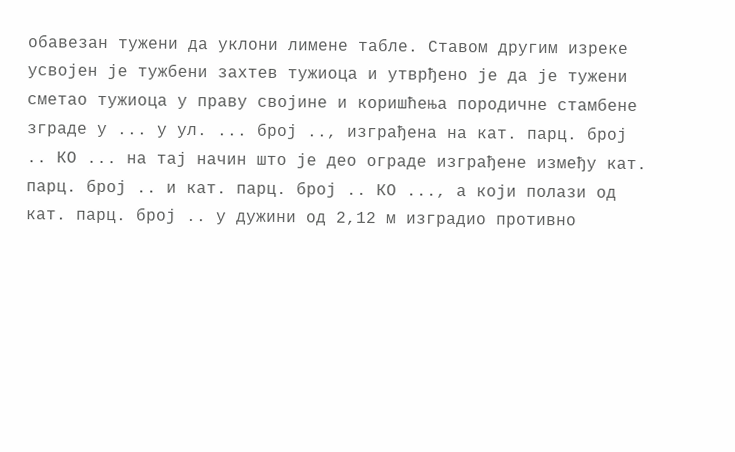обавезан тужени да уклони лимене табле. Ставом другим изреке усвојен је тужбени захтев тужиоца и утврђено је да је тужени сметао тужиоца у праву својине и коришћења породичне стамбене зграде у ... у ул. ... број .., изграђена на кат. парц. број .. КО ... на тај начин што је део ограде изграђене између кат. парц. број .. и кат. парц. број .. КО ..., а који полази од кат. парц. број .. у дужини од 2,12 м изградио противно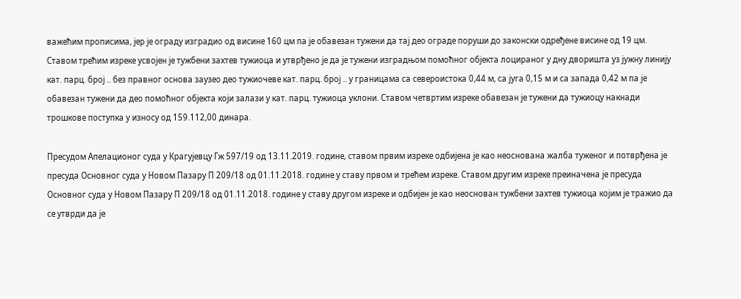важећим прописима, јер је ограду изградио од висине 160 цм па је обавезан тужени да тај део ограде поруши до законски одређене висине од 19 цм. Ставом трећим изреке усвојен је тужбени захтев тужиоца и утврђено је да је тужени изградњом помоћног објекта лоцираног у дну дворишта уз јужну линију кат. парц. број .. без правног основа заузео део тужиочеве кат. парц. број .. у границама са североистока 0,44 м, са југа 0,15 м и са запада 0,42 м па је обавезан тужени да део помоћног објекта који залази у кат. парц. тужиоца уклони. Ставом четвртим изреке обавезан је тужени да тужиоцу накнади трошкове поступка у износу од 159.112,00 динара.

Пресудом Апелационог суда у Крагујевцу Гж 597/19 од 13.11.2019. године, ставом првим изреке одбијена је као неоснована жалба туженог и потврђена је пресуда Основног суда у Новом Пазару П 209/18 од 01.11.2018. године у ставу првом и трећем изреке. Ставом другим изреке преиначена је пресуда Основног суда у Новом Пазару П 209/18 од 01.11.2018. године у ставу другом изреке и одбијен је као неоснован тужбени захтев тужиоца којим је тражио да се утврди да је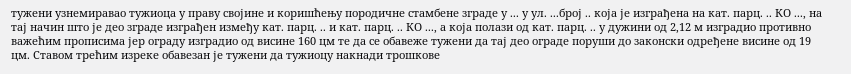тужени узнемиравао тужиоца у праву својине и коришћењу породичне стамбене зграде у ... у ул. ...број .. која је изграђена на кат. парц. .. КО ..., на тај начин што је део зграде изграђен између кат. парц. .. и кат. парц. .. КО ..., а која полази од кат. парц. .. у дужини од 2,12 м изградио противно важећим прописима јер ограду изградио од висине 160 цм те да се обавеже тужени да тај део ограде поруши до законски одређене висине од 19 цм. Ставом трећим изреке обавезан је тужени да тужиоцу накнади трошкове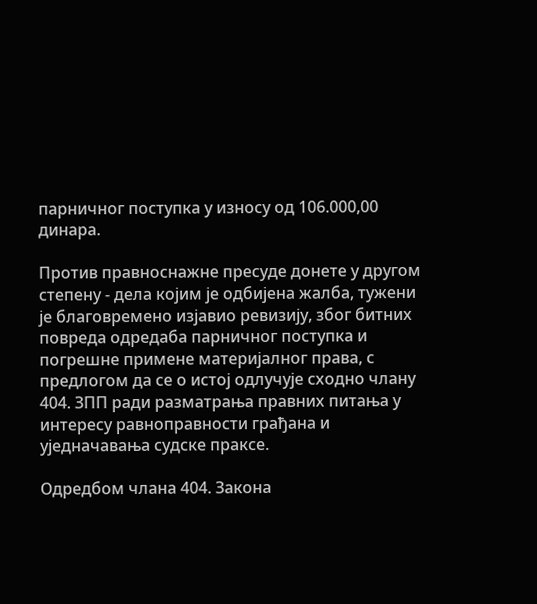парничног поступка у износу од 106.000,00 динара.

Против правноснажне пресуде донете у другом степену - дела којим је одбијена жалба, тужени је благовремено изјавио ревизију, због битних повреда одредаба парничног поступка и погрешне примене материјалног права, с предлогом да се о истој одлучује сходно члану 404. ЗПП ради разматрања правних питања у интересу равноправности грађана и уједначавања судске праксе.

Одредбом члана 404. Закона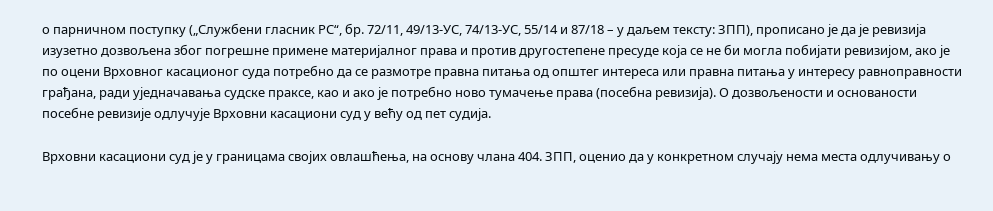о парничном поступку („Службени гласник РС“, бр. 72/11, 49/13-УС, 74/13-УС, 55/14 и 87/18 – у даљем тексту: ЗПП), прописано је да је ревизија изузетно дозвољена због погрешне примене материјалног права и против другостепене пресуде која се не би могла побијати ревизијом, ако је по оцени Врховног касационог суда потребно да се размотре правна питања од општег интереса или правна питања у интересу равноправности грађана, ради уједначавања судске праксе, као и ако је потребно ново тумачење права (посебна ревизија). О дозвољености и основаности посебне ревизије одлучује Врховни касациони суд у већу од пет судија.

Врховни касациони суд је у границама својих овлашћења, на основу члана 404. ЗПП, оценио да у конкретном случају нема места одлучивању о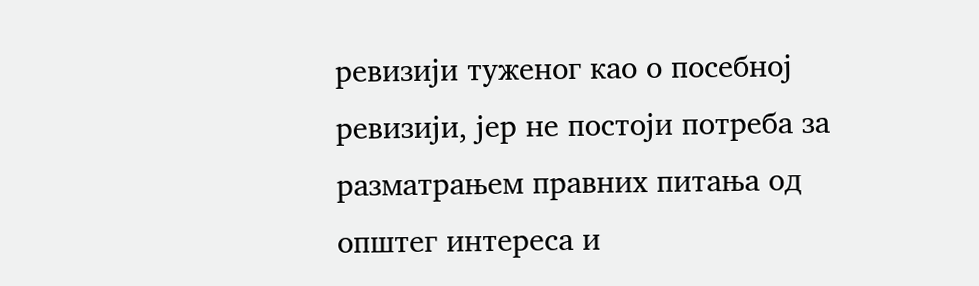ревизији туженог као о посебној ревизији, јер не постоји потреба за разматрањем правних питања од општег интереса и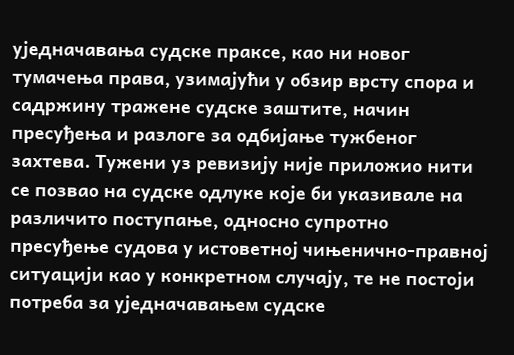уједначавања судске праксе, као ни новог тумачења права, узимајући у обзир врсту спора и садржину тражене судске заштите, начин пресуђења и разлоге за одбијање тужбеног захтева. Тужени уз ревизију није приложио нити се позвао на судске одлуке које би указивале на различито поступање, односно супротно пресуђење судова у истоветној чињенично-правној ситуацији као у конкретном случају, те не постоји потреба за уједначавањем судске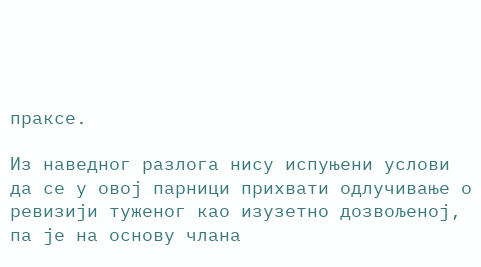праксе.

Из наведног разлога нису испуњени услови да се у овој парници прихвати одлучивање о ревизији туженог као изузетно дозвољеној, па је на основу члана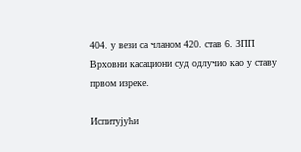404. у вези са чланом 420. став 6. ЗПП Врховни касациони суд одлучио као у ставу првом изреке.

Испитујући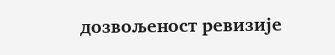дозвољеност ревизије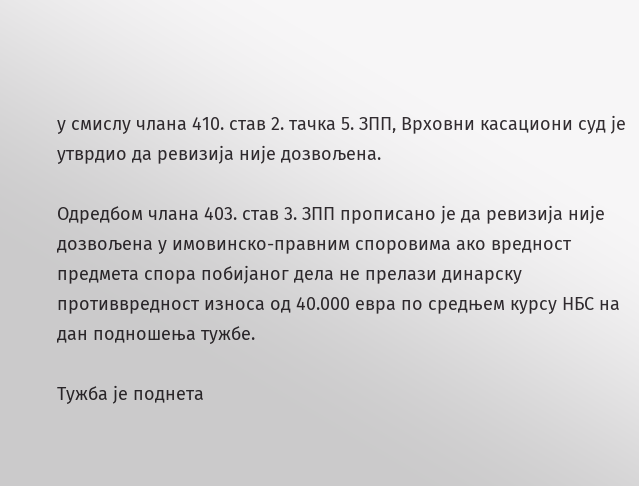у смислу члана 410. став 2. тачка 5. ЗПП, Врховни касациони суд је утврдио да ревизија није дозвољена.

Одредбом члана 403. став 3. ЗПП прописано је да ревизија није дозвољена у имовинско-правним споровима ако вредност предмета спора побијаног дела не прелази динарску противвредност износа од 40.000 евра по средњем курсу НБС на дан подношења тужбе.

Тужба је поднета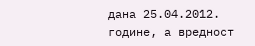дана 25.04.2012. године, а вредност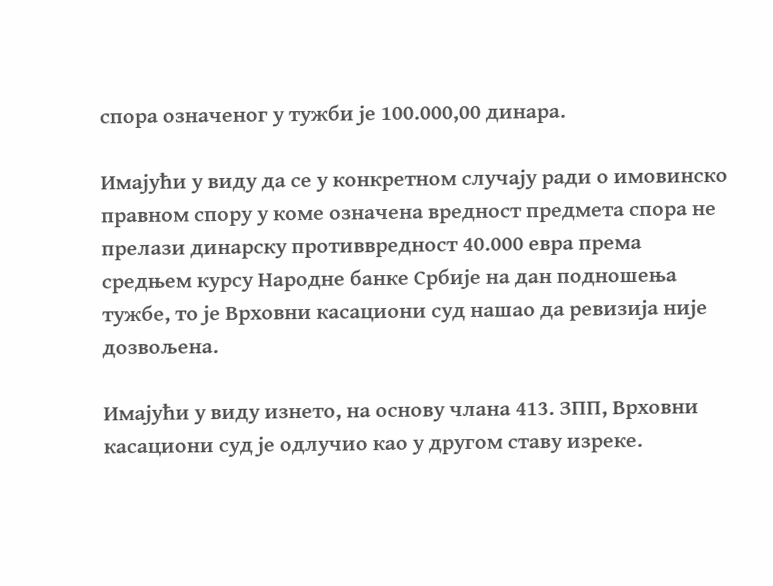спора означеног у тужби је 100.000,00 динара.

Имајући у виду да се у конкретном случају ради о имовинско правном спору у коме означена вредност предмета спора не прелази динарску противвредност 40.000 евра према средњем курсу Народне банке Србије на дан подношења тужбе, то је Врховни касациони суд нашао да ревизија није дозвољена.

Имајући у виду изнето, на основу члана 413. ЗПП, Врховни касациони суд је одлучио као у другом ставу изреке.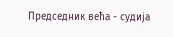Председник већа - судија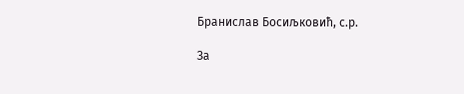Бранислав Босиљковић, с.р.

За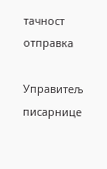тачност отправка

Управитељ писарнице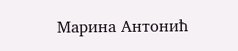Марина Антонић